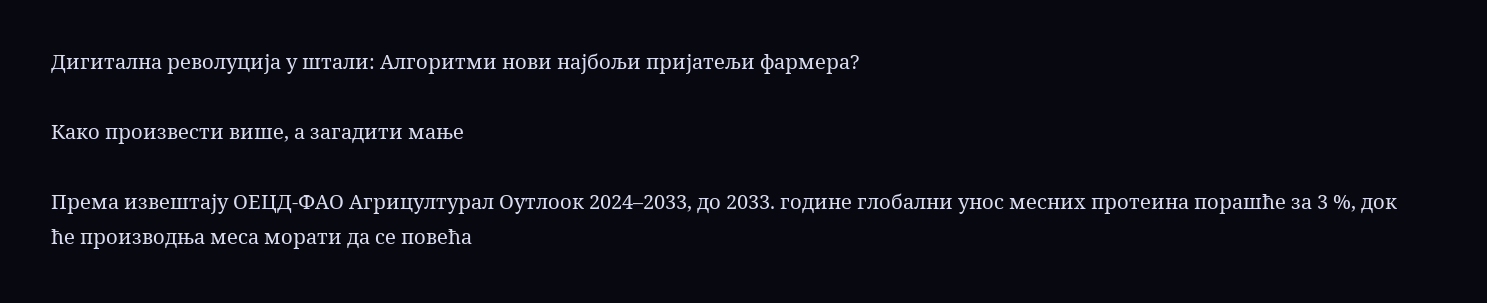Дигитална револуција у штали: Алгоритми нови најбољи пријатељи фармера?

Како произвести више, а загадити мање

Према извештају ОЕЦД-ФАО Агрицултурал Оутлоок 2024–2033, до 2033. године глобални унос месних протеина порашће за 3 %, док ће производња меса морати да се повећа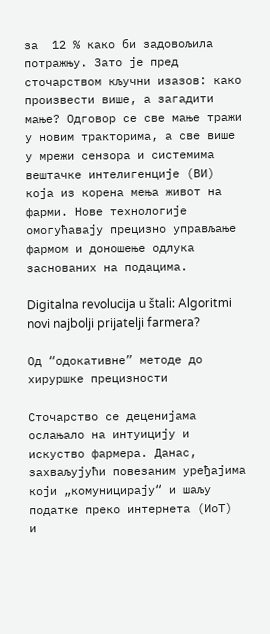за  12 % како би задовољила потражњу. Зато је пред сточарством кључни изазов: како произвести више, а загадити мање? Одговор се све мање тражи у новим тракторима, а све више у мрежи сензора и системима вештачке интелигенције (ВИ) која из корена мења живот на фарми. Нове технологије омогућавају прецизно управљање фармом и доношење одлука заснованих на подацима.

Digitalna revolucija u štali: Algoritmi novi najbolji prijatelji farmera?

Од “одокативне” методе до хируршке прецизности

Сточарство се деценијама ослањало на интуицију и искуство фармера. Данас, захваљујући повезаним уређајима  који „комуницирају“ и шаљу податке преко интернета (ИоТ)   и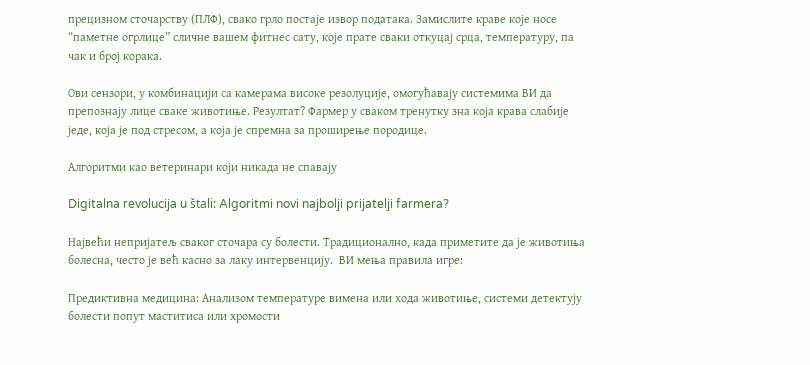прецизном сточарству (ПЛФ), свако грло постаје извор података. Замислите краве које носе “паметне огрлице” сличне вашем фитнес сату, које прате сваки откуцај срца, температуру, па чак и број корака.

Ови сензори, у комбинацији са камерама високе резолуције, омогућавају системима ВИ да препознају лице сваке животиње. Резултат? Фармер у сваком тренутку зна која крава слабије једе, која је под стресом, а која је спремна за проширење породице.

Алгоритми као ветеринари који никада не спавају

Digitalna revolucija u štali: Algoritmi novi najbolji prijatelji farmera?

Највећи непријатељ сваког сточара су болести. Традиционално, када приметите да је животиња болесна, често је већ касно за лаку интервенцију.  ВИ мења правила игре:

Предиктивна медицина: Анализом температуре вимена или хода животиње, системи детектују болести попут маститиса или хромости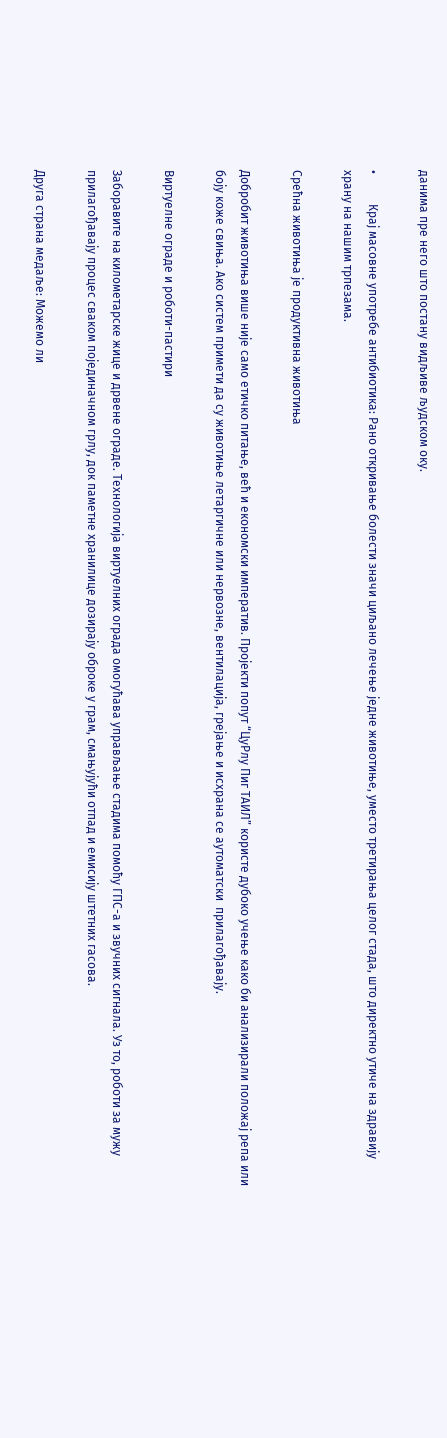данима пре него што постану видљиве људском оку.

•          Крај масовне употребе антибиотика: Рано откривање болести значи циљано лечење једне животиње, уместо третирања целог стада, што директно утиче на здравију храну на нашим трпезама.

Срећна животиња је продуктивна животиња

Добробит животиња више није само етичко питање, већ и економски императив. Пројекти попут “ЦуРлy Пиг ТАИЛ” користе дубоко учење како би анализирали положај репа или боју коже свиња. Ако систем примети да су животиње летаргичне или нервозне, вентилација, грејање и исхрана се аутоматски  прилагођавају.

Виртуелне ограде и роботи-пастири

Заборавите на километарске жице и дрвене ограде. Технологија виртуелних ограда омогућава управљање стадима помоћу ГПС-а и звучних сигнала. Уз то, роботи за мужу прилагођавају процес сваком појединачном грлу, док паметне хранилице дозирају оброке у грам, смањујући отпад и емисију штетних гасова.

Друга страна медаље: Можемо ли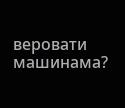веровати машинама?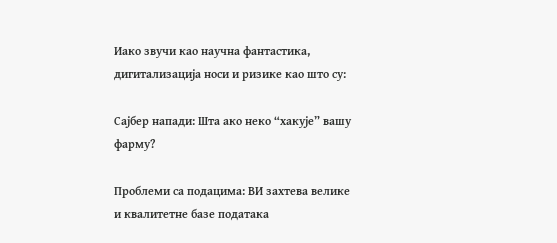Иако звучи као научна фантастика, дигитализација носи и ризике као што су:

Сајбер напади: Шта ако неко “хакује” вашу фарму?

Проблеми са подацима: ВИ захтева велике и квалитетне базе података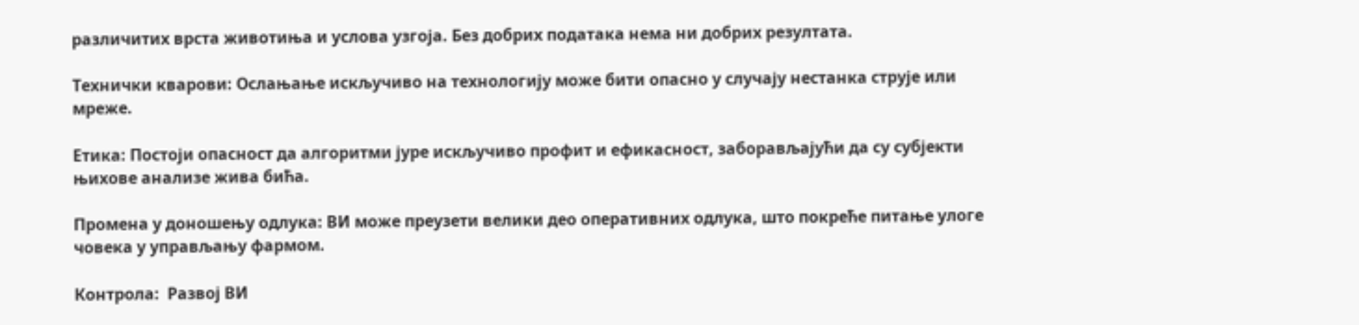различитих врста животиња и услова узгоја. Без добрих података нема ни добрих резултата.

Технички кварови: Ослањање искључиво на технологију може бити опасно у случају нестанка струје или мреже.

Етика: Постоји опасност да алгоритми јуре искључиво профит и ефикасност, заборављајући да су субјекти њихове анализе жива бића.

Промена у доношењу одлука: ВИ може преузети велики део оперативних одлука, што покреће питање улоге човека у управљању фармом.

Контрола:  Развој ВИ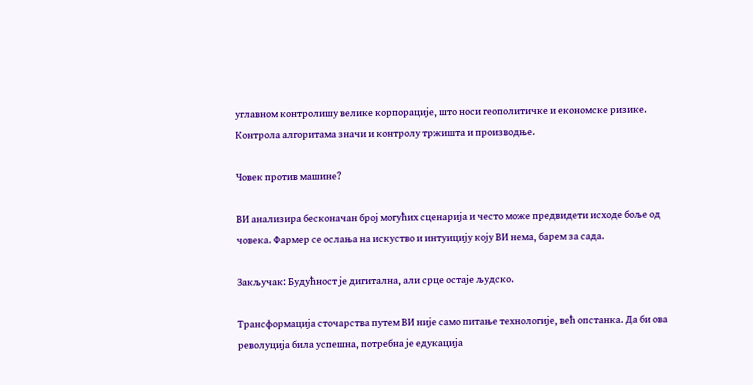углавном контролишу велике корпорације, што носи геополитичке и економске ризике. Контрола алгоритама значи и контролу тржишта и производње.

Човек против машине?

ВИ анализира бесконачан број могућих сценарија и често може предвидети исходе боље од човека. Фармер се ослања на искуство и интуицију коју ВИ нема, барем за сада.

Закључак: Будућност је дигитална, али срце остаје људско.

Трансформација сточарства путем ВИ није само питање технологије, већ опстанка. Да би ова револуција била успешна, потребна је едукација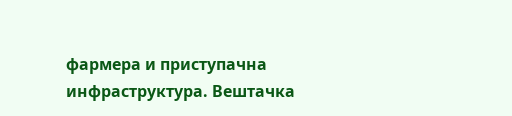фармера и приступачна инфраструктура. Вештачка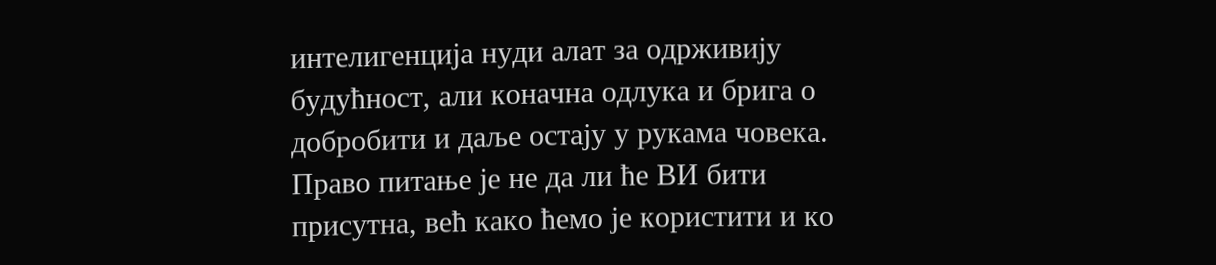интелигенција нуди алат за одрживију будућност, али коначна одлука и брига о добробити и даље остају у рукама човека. Право питање је не да ли ће ВИ бити присутна, већ како ћемо је користити и ко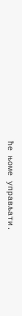ће њоме управљати.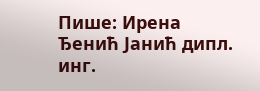Пише: Ирена Ђенић Јанић дипл. инг.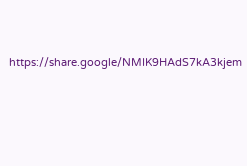https://share.google/NMIK9HAdS7kA3kjem